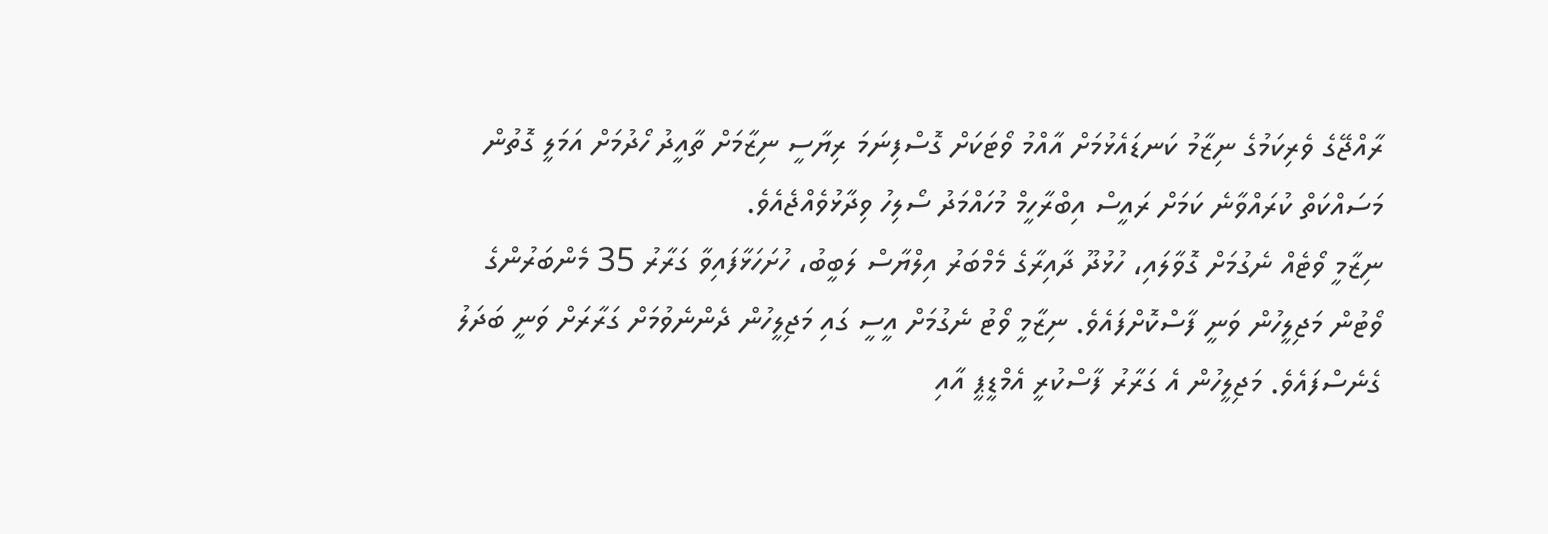ރާއްޖޭގެ ވެރިކަމުގެ ނިޒާމު ކަނޑައެޅުމަށް އާއްމު ވޯޓަކަށް ގޮސްފިނަމަ ރިޔާސީ ނިޒާމަށް ތާއީދު ހޯދުމަށް އަމަލީ ގޮތުން މަސައްކަތް ކުރައްވާނެ ކަމަށް ރައީސް އިބްރާހީމް މުހައްމަދު ސޯލިހު ވިދާޅުވެއްޖެއެވެ.
ނިޒާމީ ވޯޓެއް ނެގުމަށް ގޮވާލައި، ހުޅުދޫ ދާއިރާގެ މެމްބަރު އިލްޔާސް ލަބީބު، ހުށަހަޅާފައިވާ ގަރާރު 35 މެންބަރުންގެ ވޯޓުން މަޖިލީހުން ވަނީ ފާސްކޮށްފައެވެ. ނިޒާމީ ވޯޓު ނެގުމަށް އީސީ ގައި މަޖިލީހުން ދެންނެވުމަށް ގަރާރަށް ވަނީ ބަދަލު ގެނެސްފައެވެ. މަޖިލީހުން އެ ގަރާރު ފާސްކުރީ އެމްޑީޕީ އާއި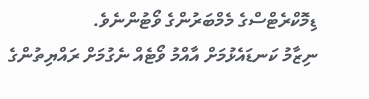ޑިމޮކްރެޓްސްގެ މެމްބަރުންގެ ވޯޓުންނެވެ.
ނިޒާމު ކަނޑައެޅުމަށް އާއްމު ވޯޓެއް ނެގުމަށް ރައްޔިތުންގެ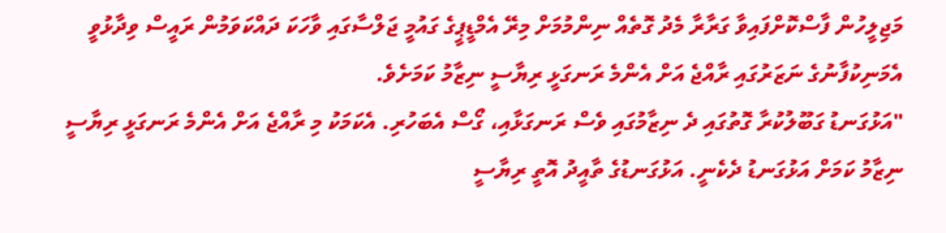މަޖިލީހުން ފާސްކޮށްފައިވާ ގަރާރާ މެދު ގޮތެއް ނިންމުމަށް މިރޭ އެމްޑީޕީގެ ގައުމީ ޖަލްސާގައި ވާހަކަ ދައްކަވަމުން ރައީސް ވިދާޅުވީ އެމަނިކުފާނުގެ ނަޒަރުގައި ރާއްޖެ އަށް އެންމެ ރަނގަޅީ ރިޔާސީ ނިޒާމު ކަމަށެވެ.
"އަޅުގަނޑު ގަބޫލުކުރާ ގޮތުގައި ދެ ނިޒާމުގައި ވެސް ރަނގަޅާއި، ގޯސް އެބަހުރި. އެކަމަކު މި ރާއްޖެ އަށް އެންމެ ރަނގަޅީ ރިޔާސީ ނިޒާމު ކަމަށް އަޅުގަނޑު ދެކެނީ. އަޅުގަނޑުގެ ތާއީދު އޮތީ ރިޔާސީ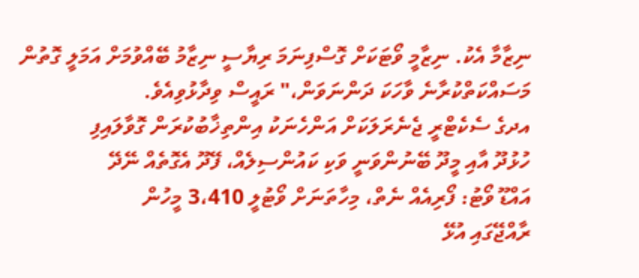ނިޒާމާ އެކު. ނިޒާމީ ވޯޓަކަށް ގޮސްފިނަމަ ރިޔާސީ ނިޒާމު ބޭއްވުމަށް އަމަލީ ގޮތުން މަސައްކަތްކުރާނެ ވާހަކަ ދަންނަވަން،" ރައީސް ވިދާޅުވިއެވެ.
އދގެ ސެކެޓްރީ ޖެނެރަލަކަށް އަންހެނަކު އިންތިޚާބުކުރަން ގޮވާލައިފި
ހުޅުދޫ އާއި މީދޫ ބޭނުންވަނީ ވަކި ކައުންސިލެއް، ފޭދޫ އެގޮތެއް ނޭދޭ
އައްޑޫ ވޯޓު: ފޯރިއެއް ނެތް، މިހާތަނަށް ވޯޓުލީ 3،410 މީހުން
ރާއްޖޭގައި އުޅޭ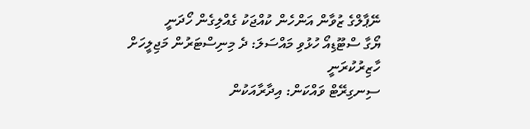ނޭޕާލްގެ ޒުވާން އަންހެން ކުއްޖަކު ގެއްލިގެން ހޯދަނީ
ޔޯގާ ސްޓޫޑިއޯ ހުޅުވި މައްސަލަ: ދެ މިނިސްޓަރުން މަޖިލީހަށް ހާޒިރުކުރަނީ
ސިނގިރޭޓް ވައްކަން: އިދާރާއަކުން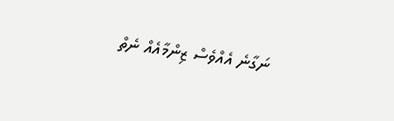ނަގާނެ އެއްވެސް ޒިންމާއެއް ނެތް